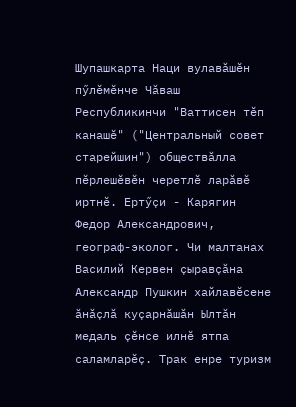Шупашкарта Наци вулавӑшӗн пӳлӗмӗнче Чӑваш Республикинчи "Ваттисен тӗп канашӗ" ("Центральный совет старейшин") обществӑлла пӗрлешӗвӗн черетлӗ ларӑвӗ иртнӗ. Ертӳҫи - Карягин Федор Александрович, географ-эколог. Чи малтанах Василий Кервен ҫыравҫӑна Александр Пушкин хайлавӗсене ӑнӑҫлӑ куҫарнӑшӑн Ылтӑн медаль ҫӗнсе илнӗ ятпа саламларӗҫ. Трак енре туризм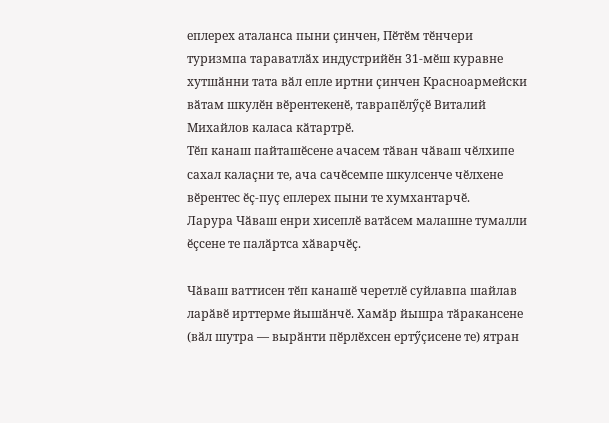еплерех аталанса пыни ҫинчен, Пӗтӗм тӗнчери туризмпа тараватлӑх индустрийӗн 31-мӗш куравне хутшӑнни тата вӑл епле иртни ҫинчен Красноармейски вӑтам шкулӗн вӗрентекенӗ, таврапӗлӳҫӗ Виталий Михайлов каласа кӑтартрӗ.
Тӗп канаш пайташӗсене ачасем тӑван чӑваш чӗлхипе сахал калаҫни те, ача сачӗсемпе шкулсенче чӗлхене вӗрентес ӗҫ-пуҫ еплерех пыни те хумхантарчӗ.
Ларура Чӑваш енри хисеплӗ ватӑсем малашне тумалли ӗҫсене те палӑртса хӑварчӗҫ.

Чӑваш ваттисен тӗп канашӗ черетлӗ суйлавпа шайлав ларӑвӗ ирттерме йышӑнчӗ. Хамӑр йышра тӑракансене (вӑл шутра — вырӑнти пӗрлӗхсен ертӳҫисене те) ятран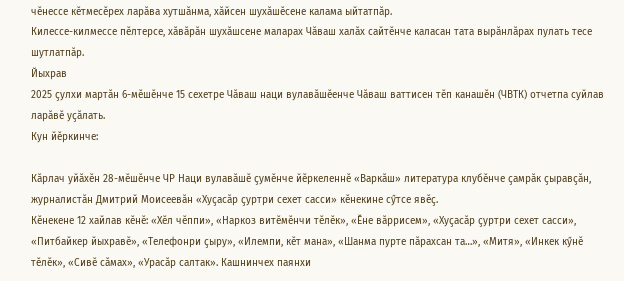чӗнессе кӗтмесӗрех ларӑва хутшӑнма, хӑйсен шухӑшӗсене калама ыйтатпӑр.
Килессе-килмессе пӗлтерсе, хӑвӑрӑн шухӑшсене маларах Чӑваш халӑх сайтӗнче каласан тата вырӑнлӑрах пулать тесе шутлатпӑр.
Йыхрав
2025 ҫулхи мартӑн 6-мӗшӗнче 15 сехетре Чӑваш наци вулавӑшӗенче Чӑваш ваттисен тӗп канашӗн (ЧВТК) отчетпа суйлав ларӑвӗ уҫӑлать.
Кун йӗркинче:

Кӑрлач уйӑхӗн 28-мӗшӗнче ЧР Наци вулавӑшӗ ҫумӗнче йӗркеленнӗ «Варкӑш» литература клубӗнче ҫамрӑк ҫыравҫӑн, журналистӑн Дмитрий Моисеевӑн «Хуҫасӑр ҫуртри сехет сасси» кӗнекине сӳтсе явӗҫ.
Кӗнекене 12 хайлав кӗнӗ: «Хӗл чӗппи», «Наркоз витӗмӗнчи тӗлӗк», «Ӗне вӑррисем», «Хуҫасӑр ҫуртри сехет сасси», «Питбайкер йыхравӗ», «Телефонри ҫыру», «Илемпи, кӗт мана», «Шанма пурте пӑрахсан та…», «Митя», «Инкек кӳнӗ тӗлӗк», «Сивӗ сӑмах», «Урасӑр салтак». Кашнинчех паянхи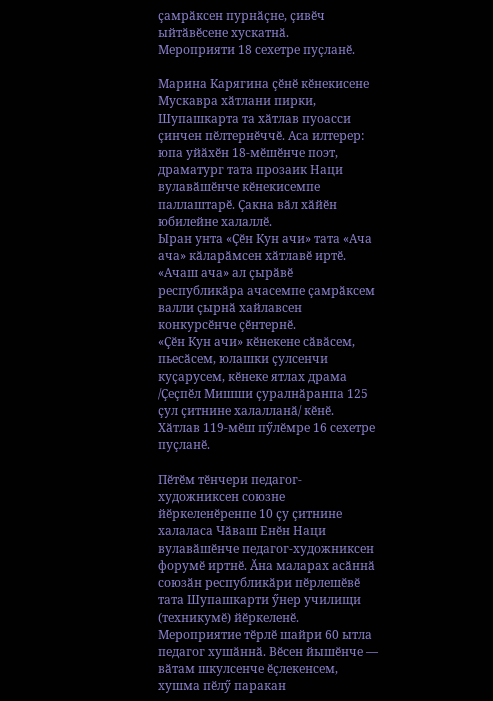ҫамрӑксен пурнӑҫне, ҫивӗч ыйтӑвӗсене хускатнӑ.
Мероприяти 18 сехетре пуҫланӗ.

Марина Карягина ҫӗнӗ кӗнекисене Мускавра хӑтлани пирки, Шупашкарта та хӑтлав пуоасси ҫинчен пӗлтернӗччӗ. Аса илтерер: юпа уйӑхӗн 18-мӗшӗнче поэт, драматург тата прозаик Наци вулавӑшӗнче кӗнекисемпе паллаштарӗ. Ҫакна вӑл хӑйӗн юбилейне халаллӗ.
Ыран унта «Ҫӗн Кун ачи» тата «Ача ача» кӑларӑмсен хӑтлавӗ иртӗ. «Ачаш ача» ал ҫырӑвӗ республикӑра ачасемпе ҫамрӑксем валли ҫырнӑ хайлавсен конкурсӗнче ҫӗнтернӗ.
«Ҫӗн Кун ачи» кӗнекене сӑвӑсем, пьесӑсем, юлашки ҫулсенчи куҫарусем, кӗнеке ятлах драма /Ҫеҫпӗл Мишши ҫуралнӑранпа 125 ҫул ҫитнине халалланӑ/ кӗнӗ.
Хӑтлав 119-мӗш пӳлӗмре 16 сехетре пуҫланӗ.

Пӗтӗм тӗнчери педагог-художниксен союзне йӗркеленӗренпе 10 ҫу ҫитнине халаласа Чӑваш Енӗн Наци вулавӑшӗнче педагог-художниксен форумӗ иртнӗ. Ӑна маларах асӑннӑ союзӑн республикӑри пӗрлешӗвӗ тата Шупашкарти ӳнер училищи (техникумӗ) йӗркеленӗ.
Мероприятие тӗрлӗ шайри 60 ытла педагог хушӑннӑ. Вӗсен йышӗнче — вӑтам шкулсенче ӗҫлекенсем, хушма пӗлӳ паракан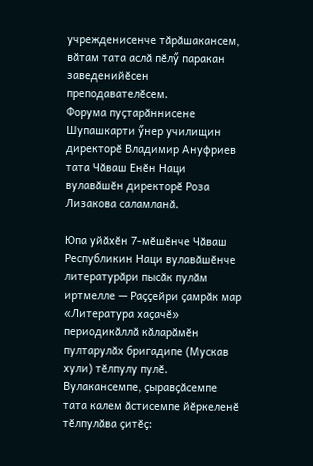учрежденисенче тӑрӑшакансем, вӑтам тата аслӑ пӗлӳ паракан заведенийӗсен преподавателӗсем.
Форума пуҫтарӑннисене Шупашкарти ӳнер училищин директорӗ Владимир Ануфриев тата Чӑваш Енӗн Наци вулавӑшӗн директорӗ Роза Лизакова саламланӑ.

Юпа уйӑхӗн 7-мӗшӗнче Чӑваш Республикин Наци вулавӑшӗнче литературӑри пысӑк пулӑм иртмелле — Раҫҫейри ҫамрӑк мар «Литература хаҫачӗ» периодикӑллӑ кӑларӑмӗн пултарулӑх бригадипе (Мускав хули) тӗлпулу пулӗ.
Вулакансемпе, ҫыравҫӑсемпе тата калем ӑстисемпе йӗркеленӗ тӗлпулӑва ҫитӗҫ: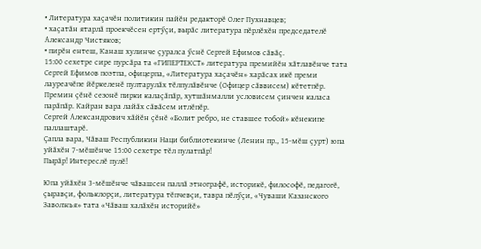• Литература хаҫачӗн политикин пайӗн редакторӗ Олег Пухнавцев;
• хаҫатӑн ятарлӑ проекчӗсен ертӳҫи, вырӑс литература пӗрлӗхӗн председателӗ Александр Чистяков;
• пирӗн ентеш, Канаш хулинче ҫуралса ӳснӗ Сергей Ефимов сӑвӑҫ.
15:00 сехетре сире пурсӑра та «ГИПЕРТЕКСТ» литература премийӗн хӑтлавӗнче тата Сергей Ефимов поэтпа, офицерпа, «Литература хаҫачӗн» харӑсах икӗ преми лауреачӗпе йӗркеленӗ пултарулӑх тӗлпулӑвӗнче (Офицер сӑввисем) кӗтетпӗр.
Премин ҫӗнӗ сезонӗ пирки калаҫӑпӑр, хутшӑнмалли условисем ҫинчен каласа парӑпӑр. Кайран вара лайӑх сӑвӑсем итлӗпӗр.
Сергей Александрович хӑйӗн ҫӗнӗ «Болит ребро, не ставшее тобой» кӗнекипе паллаштарӗ.
Ҫапла вара, Чӑваш Республикин Наци библиотекинче (Ленин пр., 15-мӗш ҫурт) юпа уйӑхӗн 7-мӗшӗнче 15:00 сехетре тӗл пулатпӑр!
Пырӑр! Интереслӗ пулӗ!

Юпа уйӑхӗн 3-мӗшӗнче чӑвашcен паллӑ этнографӗ, историкӗ, философӗ, педагогӗ, ҫыравҫи, фольклорҫи, литература тӗпчевҫи, тавра пӗлӳҫи, «Чуваши Казанского Заволжья» тата «Чӑваш халӑхӗн историйӗ»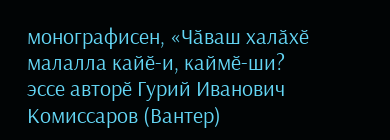монографисен, «Чӑваш халӑхӗ малалла кайӗ-и, каймӗ-ши? эссе авторӗ Гурий Иванович Комиссаров (Вантер)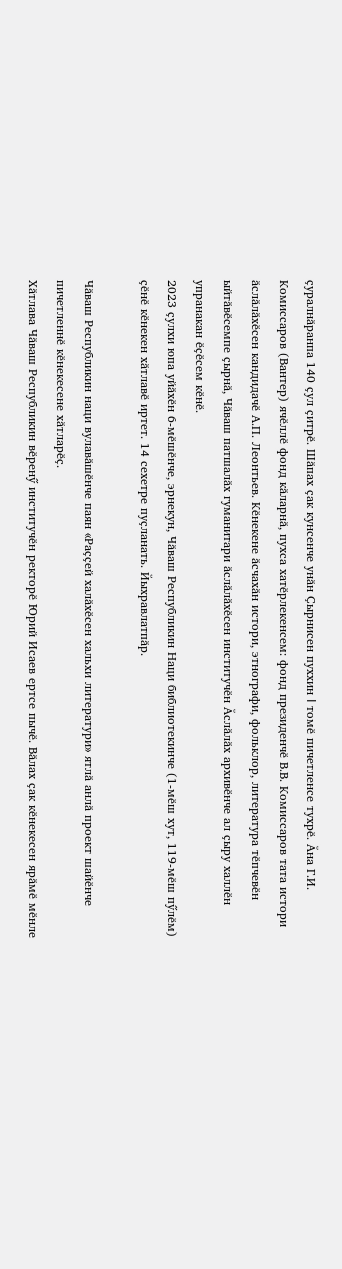ҫуралнӑранпа 140 ҫул ҫитрӗ. Шӑпах ҫак кунсенче унӑн Ҫырнисен пуххин I томӗ пичетленсе тухрӗ. Ӑна Г.И. Комиссаров (Вантер) ячӗллӗ фонд кӑларнӑ, пухса хатӗрлекенсем: фонд президенчӗ В.В. Комиссаров тата истори ӑслӑлӑхӗсен кандидачӗ А.П. Леонтьев. Кӗнекене ӑсчахӑн истори, этнографи, фольклор, литература тӗпчевӗн ыйтӑвӗсемпе ҫырнӑ, Чӑваш патшалӑх гуманитари ӑслӑлӑхӗсен институчӗн Ӑслӑлӑх архивӗнче ал ҫыру халлӗн упранакан ӗҫӗсем кӗнӗ.
2023 ҫулхи юпа уйӑхӗн 6-мӗшӗнче, эрнекун, Чӑваш Республикин Наци библиотекинче (1-мӗш хут, 119-мӗш пӳлӗм) ҫӗнӗ кӗнекен хӑтлавӗ иртет. 14 сехетре пуҫланать. Йыхравлатпӑр.

Чӑваш Республикин наци вулавӑшӗнче паян «Раҫҫей халӑхӗсен хальхи литератури» ятлӑ анлӑ проект шайӗнче пичетленнӗ кӗнекесене хӑтларӗҫ.
Хӑтлава Чӑваш Республикин вӗренӳ институчӗн ректорӗ Юрий Исаев ертсе пычӗ. Вӑлах ҫак кӗнекесен ярӑмӗ мӗнле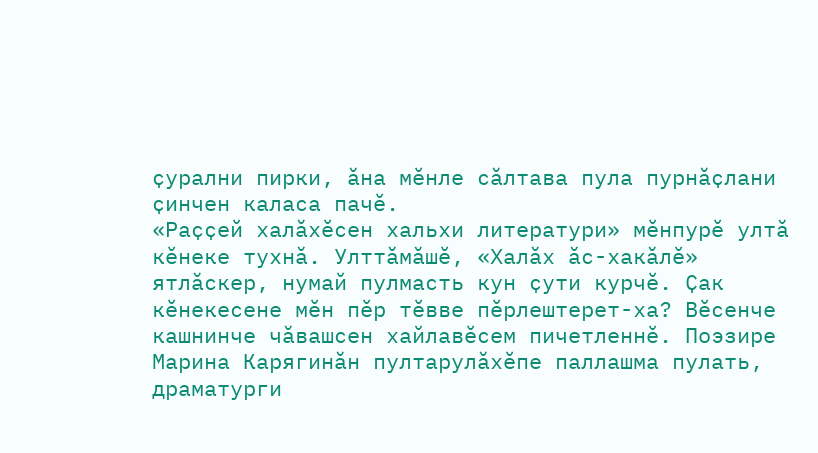ҫурални пирки, ӑна мӗнле сӑлтава пула пурнӑҫлани ҫинчен каласа пачӗ.
«Раҫҫей халӑхӗсен хальхи литератури» мӗнпурӗ ултӑ кӗнеке тухнӑ. Улттӑмӑшӗ, «Халӑх ӑс-хакӑлӗ» ятлӑскер, нумай пулмасть кун ҫути курчӗ. Ҫак кӗнекесене мӗн пӗр тӗвве пӗрлештерет-ха? Вӗсенче кашнинче чӑвашсен хайлавӗсем пичетленнӗ. Поэзире Марина Карягинӑн пултарулӑхӗпе паллашма пулать, драматурги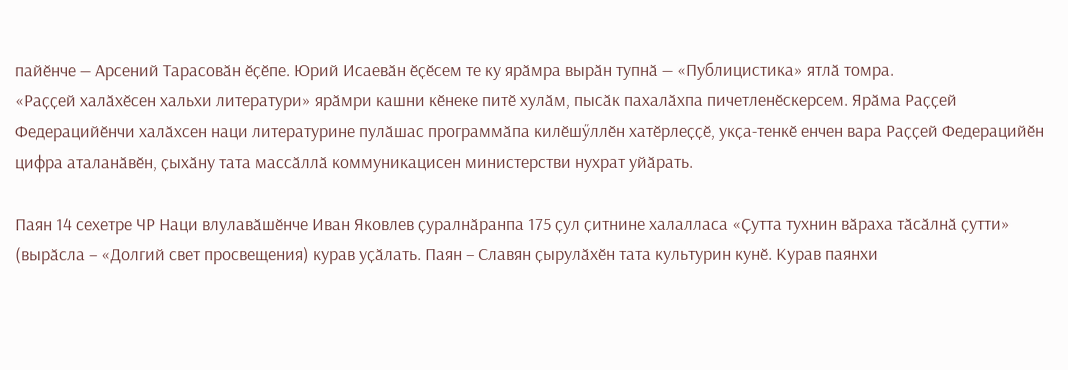пайӗнче — Арсений Тарасовӑн ӗҫӗпе. Юрий Исаевӑн ӗҫӗсем те ку ярӑмра вырӑн тупнӑ — «Публицистика» ятлӑ томра.
«Раҫҫей халӑхӗсен хальхи литератури» ярӑмри кашни кӗнеке питӗ хулӑм, пысӑк пахалӑхпа пичетленӗскерсем. Ярӑма Раҫҫей Федерацийӗнчи халӑхсен наци литературине пулӑшас программӑпа килӗшӳллӗн хатӗрлеҫҫӗ, укҫа-тенкӗ енчен вара Раҫҫей Федерацийӗн цифра аталанӑвӗн, ҫыхӑну тата массӑллӑ коммуникацисен министерстви нухрат уйӑрать.

Паян 14 сехетре ЧР Наци влулавӑшӗнче Иван Яковлев ҫуралнӑранпа 175 ҫул ҫитнине халалласа «Ҫутта тухнин вӑраха тӑсӑлнӑ ҫутти» (вырӑсла – «Долгий свет просвещения) курав уҫӑлать. Паян – Славян ҫырулӑхӗн тата культурин кунӗ. Курав паянхи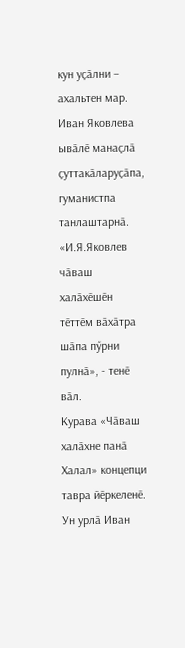кун уҫӑлни – ахальтен мар. Иван Яковлева ывӑлӗ манаҫлӑ ҫуттакӑларуҫӑпа, гуманистпа танлаштарнӑ. «И.Я.Яковлев чӑваш халӑхӗшӗн тӗттӗм вӑхӑтра шӑпа пӳрни пулнӑ», - тенӗ вӑл.
Курава «Чӑваш халӑхне панӑ Халал» концепци тавра йӗркеленӗ. Ун урлӑ Иван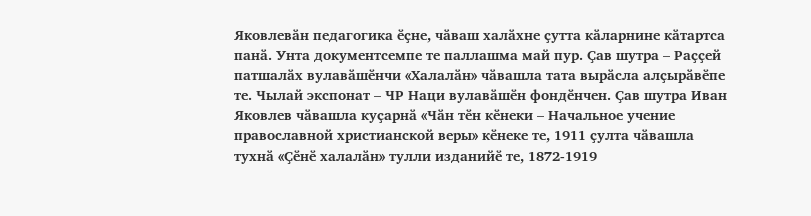Яковлевӑн педагогика ӗҫне, чӑваш халӑхне ҫутта кӑларнине кӑтартса панӑ. Унта документсемпе те паллашма май пур. Ҫав шутра – Раҫҫей патшалӑх вулавӑшӗнчи «Халалӑн» чӑвашла тата вырӑсла алҫырӑвӗпе те. Чылай экспонат – ЧР Наци вулавӑшӗн фондӗнчен. Ҫав шутра Иван Яковлев чӑвашла куҫарнӑ «Чӑн тӗн кӗнеки – Начальное учение православной христианской веры» кӗнеке те, 1911 ҫулта чӑвашла тухнӑ «Ҫӗнӗ халалӑн» тулли изданийӗ те, 1872-1919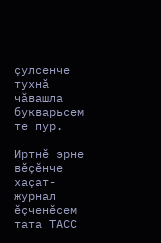ҫулсенче тухнӑ чӑвашла букварьсем те пур.

Иртнӗ эрне вӗҫӗнче хаҫат-журнал ӗҫченӗсем тата ТАСС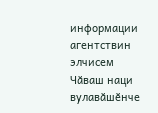информации агентствин элчисем Чӑваш наци вулавӑшӗнче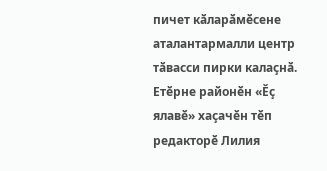пичет кӑларӑмӗсене аталантармалли центр тӑвасси пирки калаҫнӑ.
Етӗрне районӗн «Ӗҫ ялавӗ» хаҫачӗн тӗп редакторӗ Лилия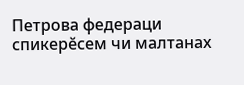Петрова федераци спикерӗсем чи малтанах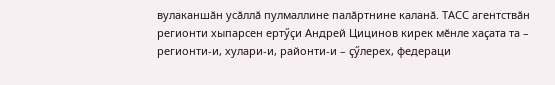вулаканшӑн усӑллӑ пулмаллине палӑртнине каланӑ. ТАСС агентствӑн регионти хыпарсен ертӳҫи Андрей Цицинов кирек мӗнле хаҫата та – регионти-и, хулари-и, районти-и – ҫӳлерех, федераци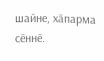шайне, хӑпарма сӗннӗ.